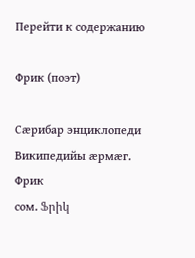Перейти к содержанию

Фрик (поэт)

Сæрибар энциклопеди Википедийы æрмæг.
Фрик
сом. Ֆրիկ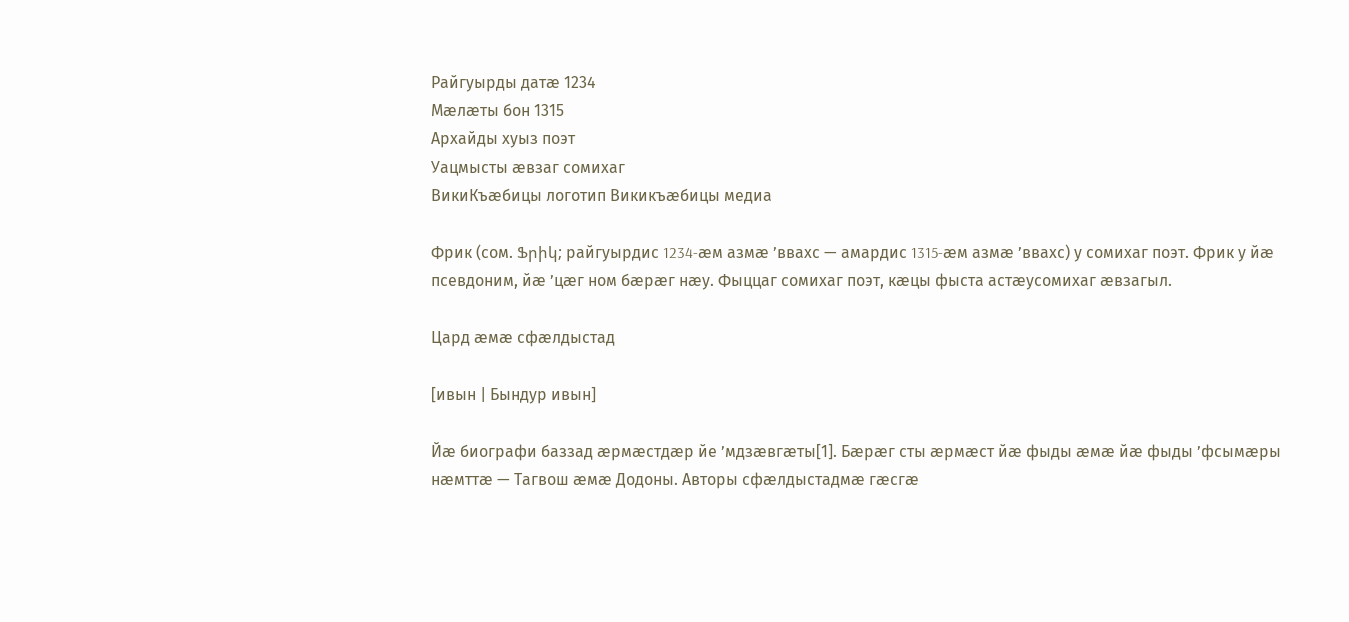Райгуырды датæ 1234
Мæлæты бон 1315
Архайды хуыз поэт
Уацмысты æвзаг сомихаг
ВикиКъæбицы логотип Викикъæбицы медиа

Фрик (сом. Ֆրիկ; райгуырдис 1234-æм азмæ ’ввахс — амардис 1315-æм азмæ ’ввахс) у сомихаг поэт. Фрик у йæ псевдоним, йæ ’цæг ном бæрæг нæу. Фыццаг сомихаг поэт, кæцы фыста астæусомихаг æвзагыл.

Цард æмæ сфæлдыстад

[ивын | Бындур ивын]

Йæ биографи баззад æрмæстдæр йе ’мдзæвгæты[1]. Бæрæг сты æрмæст йæ фыды æмæ йæ фыды ’фсымæры нæмттæ — Тагвош æмæ Додоны. Авторы сфæлдыстадмæ гæсгæ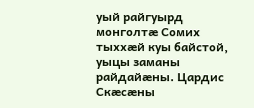уый райгуырд монголтæ Сомих тыххæй куы байстой, уыцы заманы райдайæны. Цардис Скæсæны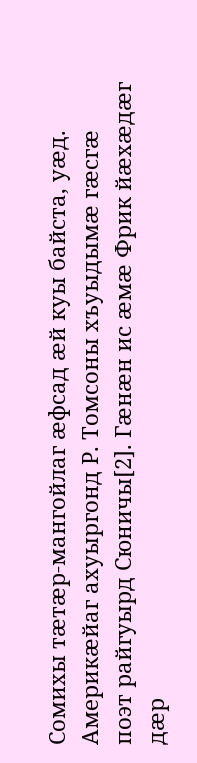Сомихы тæтæр-мангойлаг æфсад æй куы байста, уæд. Америкæйаг ахуыргонд Р. Томсоны хъуыдымæ гæсгæ поэт райгуырд Сюничы[2]. Гæнæн ис æмæ Фрик йæхæдæг дæр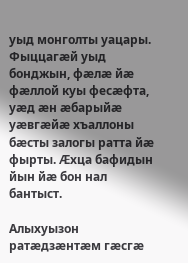уыд монголты уацары. Фыццагæй уыд бонджын, фæлæ йæ фæллой куы фесæфта, уæд æн æбарыйæ уæвгæйæ хъаллоны бæсты залогы ратта йæ фырты. Æхца бафидын йын йæ бон нал бантыст.

Алыхуызон ратæдзæнтæм гæсгæ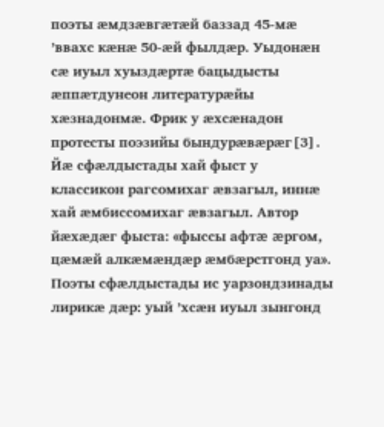поэты æмдзæвгæтæй баззад 45-мæ ’ввахс кæнæ 50-æй фылдæр. Уыдонæн сæ иуыл хуыздæртæ бацыдысты æппæтдунеон литературæйы хæзнадонмæ. Фрик у æхсæнадон протесты поэзийы бындурæвæрæг[3]. Йæ сфæлдыстады хай фыст у классикон рагсомихаг æвзагыл, иннæ хай æмбиссомихаг æвзагыл. Автор йæхæдæг фыста: «фыссы афтæ æргом, цæмæй алкæмæндæр æмбæрстгонд уа». Поэты сфæлдыстады ис уарзондзинады лирикæ дæр: уый ’хсæн иуыл зынгонд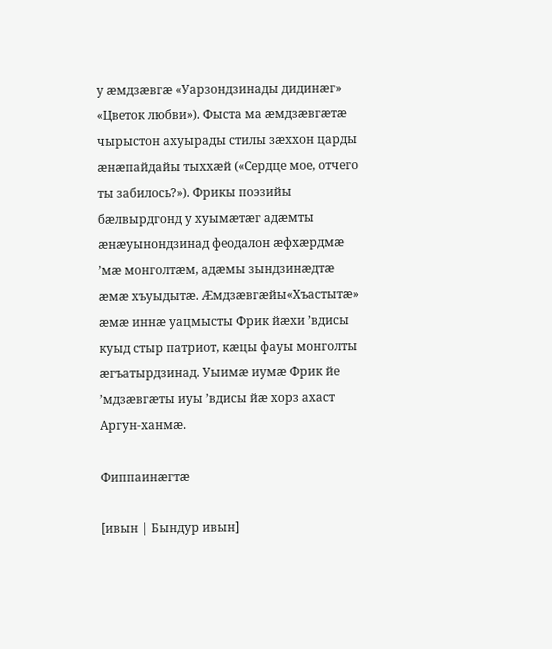у æмдзæвгæ «Уарзондзинады дидинæг» «Цветок любви»). Фыста ма æмдзæвгæтæ чырыстон ахуырады стилы зæххон царды æнæпайдайы тыххæй («Сердце мое, отчего ты забилось?»). Фрикы поэзийы бæлвырдгонд у хуымæтæг адæмты æнæуынондзинад феодалон æфхæрдмæ ’мæ монголтæм, адæмы зындзинæдтæ æмæ хъуыдытæ. Æмдзæвгæйы«Хъастытæ» æмæ иннæ уацмысты Фрик йæхи ’вдисы куыд стыр патриот, кæцы фауы монголты æгъатырдзинад. Уыимæ иумæ Фрик йе ’мдзæвгæты иуы ’вдисы йæ хорз ахаст Аргун-ханмæ.

Фиппаинæгтæ

[ивын | Бындур ивын]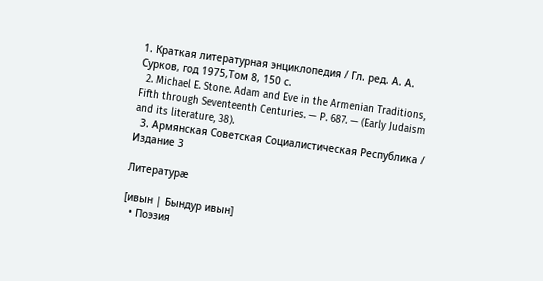1. Краткая литературная энциклопедия / Гл. ред. А. А. Сурков, год 1975,Том 8, 150 с.
  2. Michael E. Stone. Adam and Eve in the Armenian Traditions, Fifth through Seventeenth Centuries. — P. 687. — (Early Judaism and its literature, 38).
  3. Армянская Советская Социалистическая Республика / Издание 3

Литературæ

[ивын | Бындур ивын]
  • Поэзия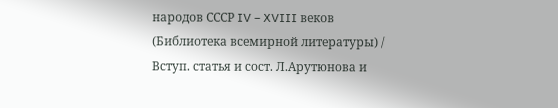народов СССР IV – XVIII веков (Библиотека всемирной литературы) / Вступ. статья и сост. Л.Арутюнова и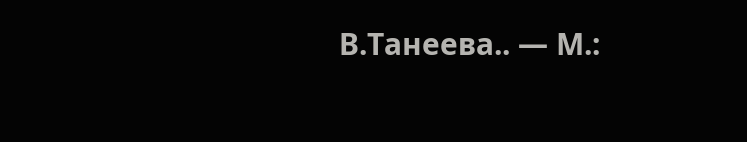В.Танеева.. — М.: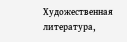Художественная литература,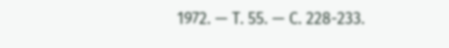1972. — Т. 55. — С. 228-233.